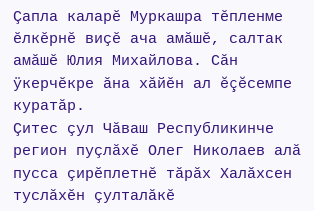Çапла каларĕ Муркашра тĕпленме ĕлкĕрнĕ виçĕ ача амăшĕ, салтак амăшĕ Юлия Михайлова. Сăн ÿкерчĕкре ăна хăйĕн ал ĕçĕсемпе куратăр.
Çитес çул Чăваш Республикинче регион пуçлăхĕ Олег Николаев алă пусса çирĕплетнĕ тăрăх Халăхсен туслăхĕн çулталăкĕ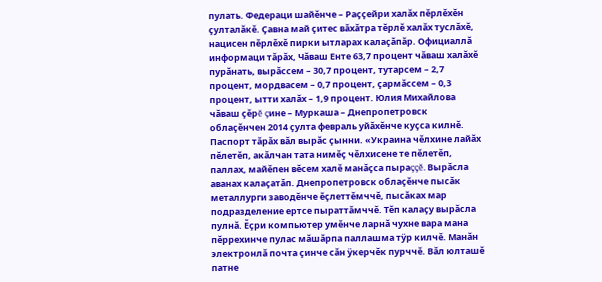пулать. Федераци шайĕнче – Раççейри халăх пĕрлĕхĕн çулталăкĕ. Çавна май çитес вăхăтра тĕрлĕ халăх туслăхĕ, нацисен пĕрлĕхĕ пирки ытларах калаçăпăр. Официаллă информаци тăрăх, Чăваш Енте 63,7 процент чăваш халăхĕ пурăнать, вырăссем – 30,7 процент, тутарсем – 2,7 процент, мордвасем – 0,7 процент, çармăссем – 0,3 процент, ытти халăх – 1,9 процент. Юлия Михайлова чăваш çĕрĕ çине – Муркаша – Днепропетровск облаçĕнчен 2014 çулта февраль уйăхĕнче куçса килнĕ. Паспорт тăрăх вăл вырăс çынни. «Украина чĕлхине лайăх пĕлетĕп, акăлчан тата нимĕç чĕлхисене те пĕлетĕп, паллах, майĕпен вĕсем халĕ манăçса пыраççĕ. Вырăсла аванах калаçатăп. Днепропетровск облаçĕнче пысăк металлурги заводĕнче ĕçлеттĕмччĕ, пысăках мар подразделение ертсе пыраттăмччĕ. Тĕп калаçу вырăсла пулнă. Ĕçри компьютер умĕнче ларнă чухне вара мана пĕррехинче пулас мăшăрпа паллашма тÿр килчĕ. Манăн электронлă почта çинче сăн ÿкерчĕк пурччĕ. Вăл юлташĕ патне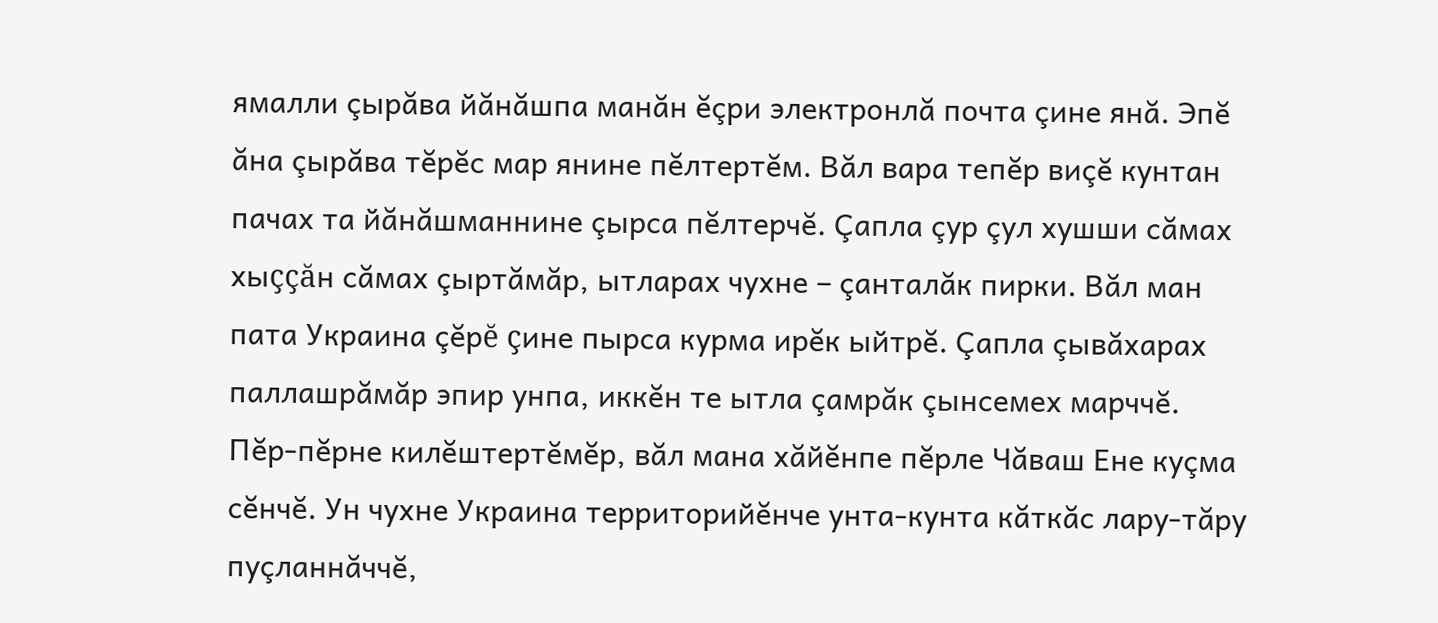ямалли çырăва йăнăшпа манăн ĕçри электронлă почта çине янă. Эпĕ ăна çырăва тĕрĕс мар янине пĕлтертĕм. Вăл вара тепĕр виçĕ кунтан пачах та йăнăшманнине çырса пĕлтерчĕ. Çапла çур çул хушши сăмах хыççăн сăмах çыртăмăр, ытларах чухне – çанталăк пирки. Вăл ман пата Украина çĕрĕ çине пырса курма ирĕк ыйтрĕ. Çапла çывăхарах паллашрăмăр эпир унпа, иккĕн те ытла çамрăк çынсемех марччĕ. Пĕр-пĕрне килĕштертĕмĕр, вăл мана хăйĕнпе пĕрле Чăваш Ене куçма сĕнчĕ. Ун чухне Украина территорийĕнче унта-кунта кăткăс лару-тăру пуçланнăччĕ,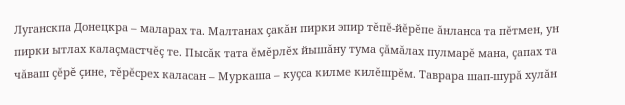Луганскпа Донецкра – маларах та. Малтанах çакăн пирки эпир тĕпĕ-йĕрĕпе ăнланса та пĕтмен, ун пирки ытлах калаçмастчĕç те. Пысăк тата ĕмĕрлĕх йышăну тума çăмăлах пулмарĕ мана, çапах та чăваш çĕрĕ çине, тĕрĕсрех каласан – Муркаша – куçса килме килĕшрĕм. Таврара шап-шурă хулăн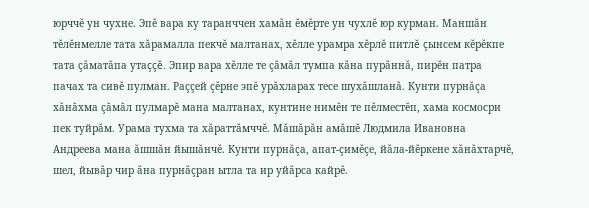юрччĕ ун чухне. Эпĕ вара ку таранччен хамăн ĕмĕрте ун чухлĕ юр курман. Маншăн тĕлĕнмелле тата хăрамалла пекчĕ малтанах, хĕлле урамра хĕрлĕ питлĕ çынсем кĕрĕкпе тата çăматăпа утаççĕ. Эпир вара хĕлле те çăмăл тумпа кăна пурăннă, пирĕн патра пачах та сивĕ пулман. Раççей çĕрне эпĕ урăхларах тесе шухăшланă. Кунти пурнăçа хăнăхма çăмăл пулмарĕ мана малтанах, кунтине нимĕн те пĕлместĕп, хама космосри пек туйрăм. Урама тухма та хăраттăмччĕ. Мăшăрăн амăшĕ Людмила Ивановна Андреева мана ăшшăн йышăнчĕ. Кунти пурнăçа, апат-çимĕçе, йăла-йĕркене хăнăхтарчĕ, шел, йывăр чир ăна пурнăçран ытла та ир уйăрса кайрĕ.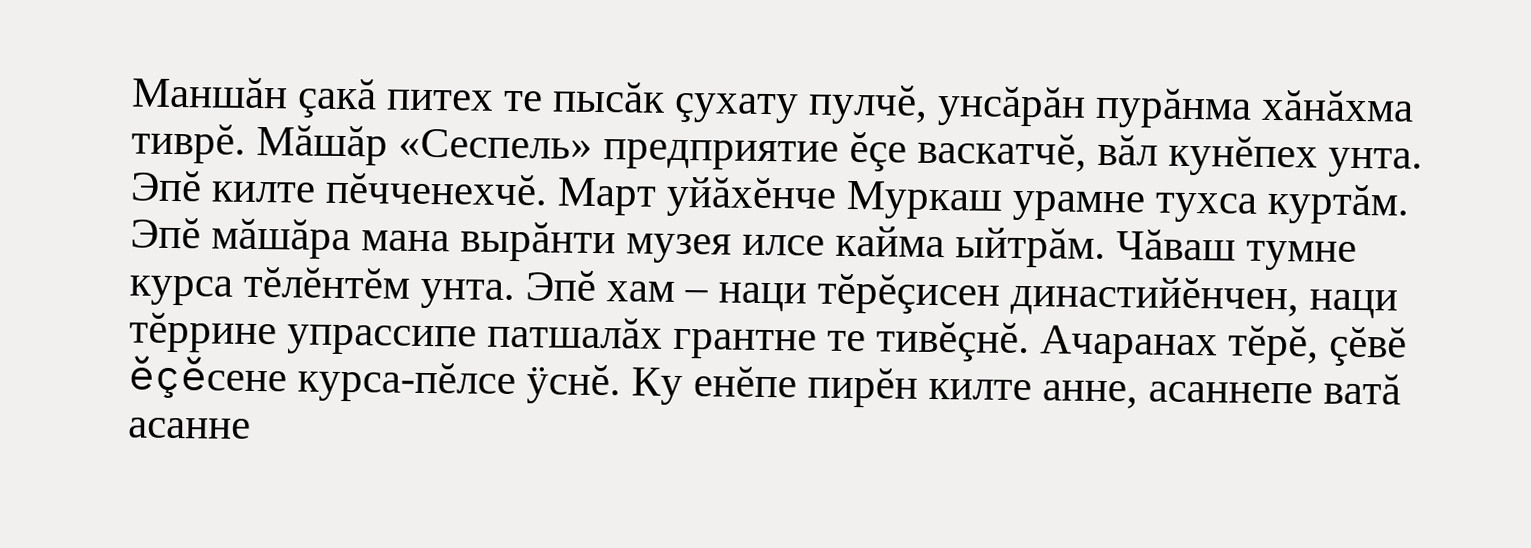Маншăн çакă питех те пысăк çухату пулчĕ, унсăрăн пурăнма хăнăхма тиврĕ. Мăшăр «Сеспель» предприятие ĕçе васкатчĕ, вăл кунĕпех унта. Эпĕ килте пĕчченехчĕ. Март уйăхĕнче Муркаш урамне тухса куртăм. Эпĕ мăшăра мана вырăнти музея илсе кайма ыйтрăм. Чăваш тумне курса тĕлĕнтĕм унта. Эпĕ хам – наци тĕрĕçисен династийĕнчен, наци тĕррине упрассипе патшалăх грантне те тивĕçнĕ. Ачаранах тĕрĕ, çĕвĕ ĕçĕсене курса-пĕлсе ÿснĕ. Ку енĕпе пирĕн килте анне, асаннепе ватă асанне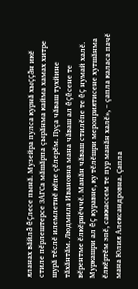яланах вăйлă ĕçлесе пынă. Музейра пулса курнă хыççăн икĕ стиле пĕрлештерсе ЗАГСа мăшăрпа çырăнма кайма хамах хитре шурă тĕслĕ илемлетнĕ кĕпе çĕлерĕм. Пуçа чăваш тухйине тăхăнтăм. Людмила Ивановна мана чăваш ал ĕçĕсене те вĕрентме ĕлкĕрнĕччĕ. Манăн чăваш стилĕпе те ĕç нумай халĕ. Муркашри ал ĕç куравне, ку тĕлĕшри мероприятисене хутшăнма ĕлкĕртĕм эпĕ, саккассем те пур манăн халĕ», – çапла каласа пачĕ мана Юлия Александровна. Çапла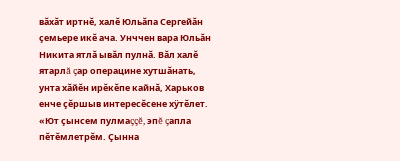вăхăт иртнĕ, халĕ Юльăпа Сергейăн çемьере икĕ ача. Унччен вара Юльăн Никита ятлă ывăл пулнă. Вăл халĕ ятарлă çар операцине хутшăнать, унта хăйĕн ирĕкĕпе кайнă, Харьков енче çĕршыв интересĕсене хÿтĕлет. «Ют çынсем пулмаççĕ, эпĕ çапла пĕтĕмлетрĕм. Çынна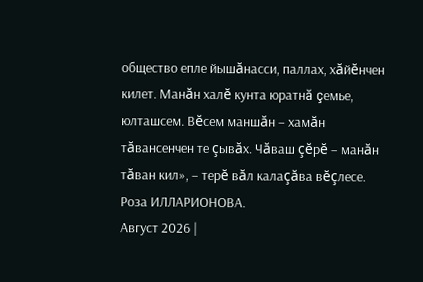общество епле йышăнасси, паллах, хăйĕнчен килет. Манăн халĕ кунта юратнă çемье, юлташсем. Вĕсем маншăн – хамăн тăвансенчен те çывăх. Чăваш çĕрĕ – манăн тăван кил», – терĕ вăл калаçăва вĕçлесе.
Роза ИЛЛАРИОНОВА.
Август 2026 |